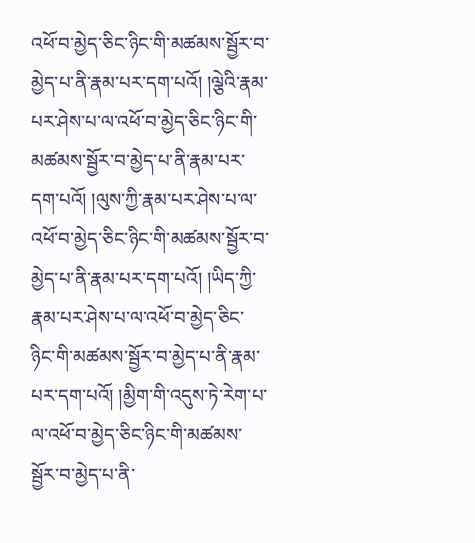འཕོ་བ་མྱེད་ཅིང་ཉིང་གི་མཚམས་སྦྱོར་བ་མྱེད་པ་ནི་རྣམ་པར་དག་པའོ། །ལྕེའི་རྣམ་པར་ཤེས་པ་ལ་འཕོ་བ་མྱེད་ཅིང་ཉིང་གི་མཚམས་སྦྱོར་བ་མྱེད་པ་ནི་རྣམ་པར་དག་པའོ། །ལུས་ཀྱི་རྣམ་པར་ཤེས་པ་ལ་འཕོ་བ་མྱེད་ཅིང་ཉིང་གི་མཚམས་སྦྱོར་བ་མྱེད་པ་ནི་རྣམ་པར་དག་པའོ། །ཡིད་ཀྱི་རྣམ་པར་ཤེས་པ་ལ་འཕོ་བ་མྱེད་ཅིང་ཉིང་གི་མཚམས་སྦྱོར་བ་མྱེད་པ་ནི་རྣམ་པར་དག་པའོ། །མྱིག་གི་འདུས་ཏེ་རེག་པ་ལ་འཕོ་བ་མྱེད་ཅིང་ཉིང་གི་མཚམས་སྦྱོར་བ་མྱེད་པ་ནི་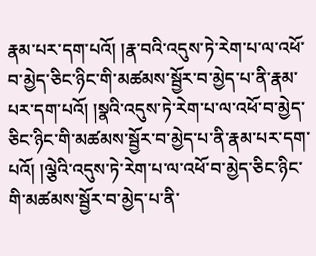རྣམ་པར་དག་པའོ། །རྣ་བའི་འདུས་ཏེ་རེག་པ་ལ་འཕོ་བ་མྱེད་ཅིང་ཉིང་གི་མཚམས་སྦྱོར་བ་མྱེད་པ་ནི་རྣམ་པར་དག་པའོ། །སྣའི་འདུས་ཏེ་རེག་པ་ལ་འཕོ་བ་མྱེད་ཅིང་ཉིང་གི་མཚམས་སྦྱོར་བ་མྱེད་པ་ནི་རྣམ་པར་དག་པའོ། །ལྕེའི་འདུས་ཏེ་རེག་པ་ལ་འཕོ་བ་མྱེད་ཅིང་ཉིང་གི་མཚམས་སྦྱོར་བ་མྱེད་པ་ནི་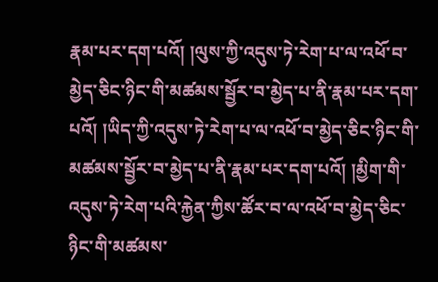རྣམ་པར་དག་པའོ། །ལུས་ཀྱི་འདུས་ཏེ་རེག་པ་ལ་འཕོ་བ་མྱེད་ཅིང་ཉིང་གི་མཚམས་སྦྱོར་བ་མྱེད་པ་ནི་རྣམ་པར་དག་པའོ། །ཡིད་ཀྱི་འདུས་ཏེ་རེག་པ་ལ་འཕོ་བ་མྱེད་ཅིང་ཉིང་གི་མཚམས་སྦྱོར་བ་མྱེད་པ་ནི་རྣམ་པར་དག་པའོ། །མྱིག་གི་འདུས་ཏེ་རེག་པའི་རྐྱེན་ཀྱིས་ཚོར་བ་ལ་འཕོ་བ་མྱེད་ཅིང་ཉིང་གི་མཚམས་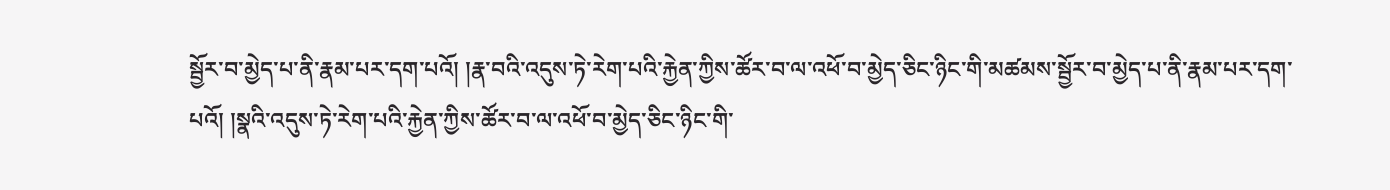སྦྱོར་བ་མྱེད་པ་ནི་རྣམ་པར་དག་པའོ། །རྣ་བའི་འདུས་ཏེ་རེག་པའི་རྐྱེན་ཀྱིས་ཚོར་བ་ལ་འཕོ་བ་མྱེད་ཅིང་ཉིང་གི་མཚམས་སྦྱོར་བ་མྱེད་པ་ནི་རྣམ་པར་དག་པའོ། །སྣའི་འདུས་ཏེ་རེག་པའི་རྐྱེན་ཀྱིས་ཚོར་བ་ལ་འཕོ་བ་མྱེད་ཅིང་ཉིང་གི་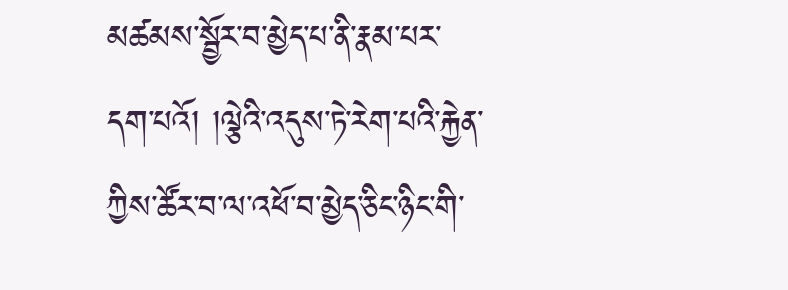མཚམས་སྦྱོར་བ་མྱེད་པ་ནི་རྣམ་པར་དག་པའོ། །ལྕེའི་འདུས་ཏེ་རེག་པའི་རྐྱེན་ཀྱིས་ཚོར་བ་ལ་འཕོ་བ་མྱེད་ཅིང་ཉིང་གི་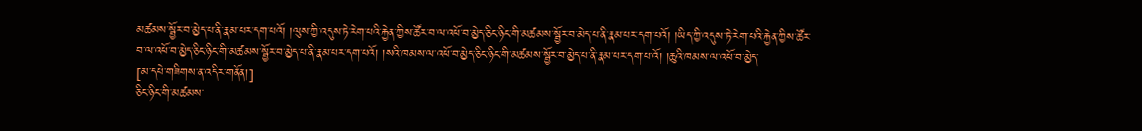མཚམས་སྦྱོར་བ་མྱེད་པ་ནི་རྣམ་པར་དག་པའོ། །ལུས་ཀྱི་འདུས་ཏེ་རེག་པའི་རྐྱེན་ཀྱིས་ཚོར་བ་ལ་འཕོ་བ་མྱེད་ཅིང་ཉིང་གི་མཚམས་སྦྱོར་བ་མེད་པ་ནི་རྣམ་པར་དག་པའོ། །ཡིད་ཀྱི་འདུས་ཏེ་རེག་པའི་རྐྱེན་ཀྱིས་ཚོར་བ་ལ་འཕོ་བ་མྱེད་ཅིང་ཉིང་གི་མཚམས་སྦྱོར་བ་མྱེད་པ་ནི་རྣམ་པར་དག་པའོ། །སའི་ཁམས་ལ་འཕོ་བ་མྱེད་ཅིང་ཉིང་གི་མཚམས་སྦྱོར་བ་མྱེད་པ་ནི་རྣམ་པར་དག་པ་འོ། །ཆུའི་ཁམས་ལ་འཕོ་བ་མྱེད་
[མ་དཔེ་གཟིགས་ན་འདིར་གནོན།]
ཅིང་ཉིང་གི་མཚམས་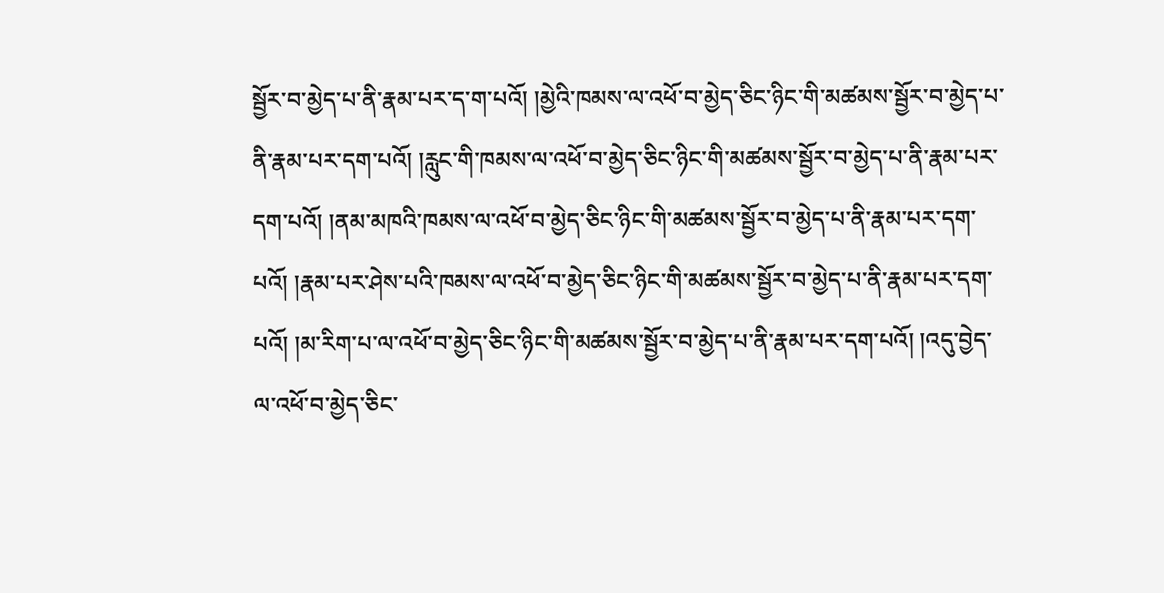སྦྱོར་བ་མྱེད་པ་ནི་རྣམ་པར་ད་ག་པའོ། །མྱེའི་ཁམས་ལ་འཕོ་བ་མྱེད་ཅིང་ཉིང་གི་མཚམས་སྦྱོར་བ་མྱེད་པ་ནི་རྣམ་པར་དག་པའོ། །རླུང་གི་ཁམས་ལ་འཕོ་བ་མྱེད་ཅིང་ཉིང་གི་མཚམས་སྦྱོར་བ་མྱེད་པ་ནི་རྣམ་པར་དག་པའོ། །ནམ་མཁའི་ཁམས་ལ་འཕོ་བ་མྱེད་ཅིང་ཉིང་གི་མཚམས་སྦྱོར་བ་མྱེད་པ་ནི་རྣམ་པར་དག་པའོ། །རྣམ་པར་ཤེས་པའི་ཁམས་ལ་འཕོ་བ་མྱེད་ཅིང་ཉིང་གི་མཚམས་སྦྱོར་བ་མྱེད་པ་ནི་རྣམ་པར་དག་པའོ། །མ་རིག་པ་ལ་འཕོ་བ་མྱེད་ཅིང་ཉིང་གི་མཚམས་སྦྱོར་བ་མྱེད་པ་ནི་རྣམ་པར་དག་པའོ། །འདུ་བྱེད་ལ་འཕོ་བ་མྱེད་ཅིང་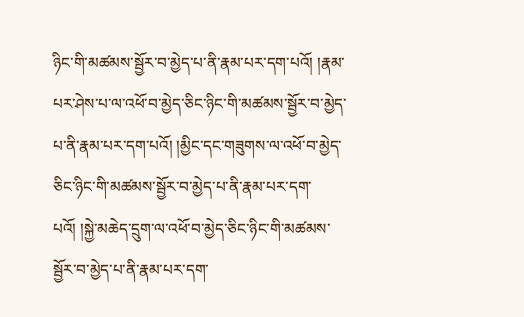ཉིང་གི་མཚམས་སྦྱོར་བ་མྱེད་པ་ནི་རྣམ་པར་དག་པའོ། །རྣམ་པར་ཤེས་པ་ལ་འཕོ་བ་མྱེད་ཅིང་ཉིང་གི་མཚམས་སྦྱོར་བ་མྱེད་པ་ནི་རྣམ་པར་དག་པའོ། །མྱིང་དང་གཟུགས་ལ་འཕོ་བ་མྱེད་ཅིང་ཉིང་གི་མཚམས་སྦྱོར་བ་མྱེད་པ་ནི་རྣམ་པར་དག་པའོ། །སྐྱེ་མཆེད་དྲུག་ལ་འཕོ་བ་མྱེད་ཅིང་ཉིང་གི་མཚམས་སྦྱོར་བ་མྱེད་པ་ནི་རྣམ་པར་དག་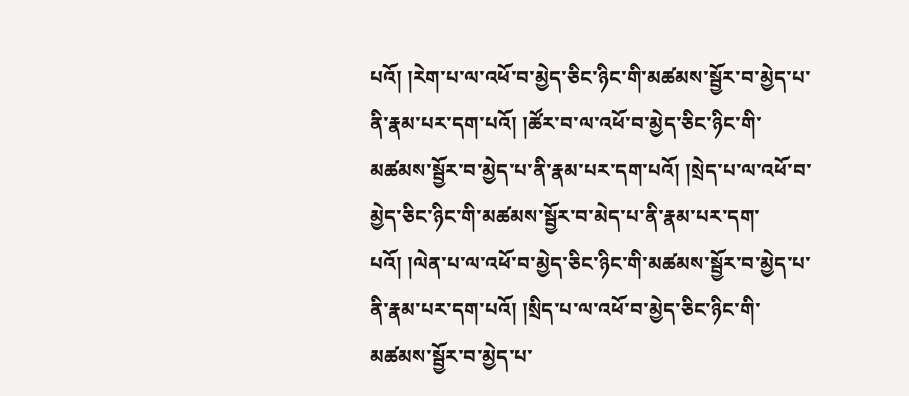པའོ། །རེག་པ་ལ་འཕོ་བ་མྱེད་ཅིང་ཉིང་གི་མཚམས་སྦྱོར་བ་མྱེད་པ་ནི་རྣམ་པར་དག་པའོ། །ཚོར་བ་ལ་འཕོ་བ་མྱེད་ཅིང་ཉིང་གི་མཚམས་སྦྱོར་བ་མྱེད་པ་ནི་རྣམ་པར་དག་པའོ། །སྲེད་པ་ལ་འཕོ་བ་མྱེད་ཅིང་ཉིང་གི་མཚམས་སྦྱོར་བ་མེད་པ་ནི་རྣམ་པར་དག་པའོ། །ལེན་པ་ལ་འཕོ་བ་མྱེད་ཅིང་ཉིང་གི་མཚམས་སྦྱོར་བ་མྱེད་པ་ནི་རྣམ་པར་དག་པའོ། །སྲིད་པ་ལ་འཕོ་བ་མྱེད་ཅིང་ཉིང་གི་མཚམས་སྦྱོར་བ་མྱེད་པ་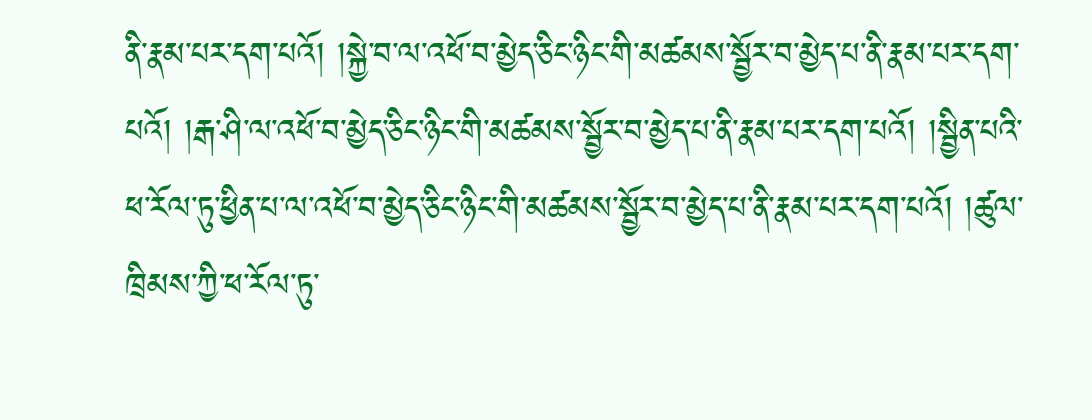ནི་རྣམ་པར་དག་པའོ། །སྐྱེ་བ་ལ་འཕོ་བ་མྱེད་ཅིང་ཉིང་གི་མཚམས་སྦྱོར་བ་མྱེད་པ་ནི་རྣམ་པར་དག་པའོ། །རྒ་ཤི་ལ་འཕོ་བ་མྱེད་ཅིང་ཉིང་གི་མཚམས་སྦྱོར་བ་མྱེད་པ་ནི་རྣམ་པར་དག་པའོ། །སྦྱིན་པའི་ཕ་རོལ་ཏུ་ཕྱིན་པ་ལ་འཕོ་བ་མྱེད་ཅིང་ཉིང་གི་མཚམས་སྦྱོར་བ་མྱེད་པ་ནི་རྣམ་པར་དག་པའོ། །ཚུལ་ཁྲིམས་ཀྱི་ཕ་རོལ་ཏུ་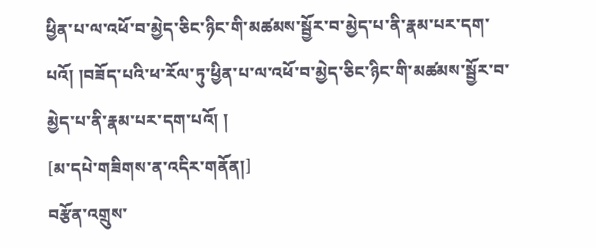ཕྱིན་པ་ལ་འཕོ་བ་མྱེད་ཅིང་ཉིང་གི་མཚམས་སྦྱོར་བ་མྱེད་པ་ནི་རྣམ་པར་དག་པའོ། །བཟོད་པའི་ཕ་རོལ་ཏུ་ཕྱིན་པ་ལ་འཕོ་བ་མྱེད་ཅིང་ཉིང་གི་མཚམས་སྦྱོར་བ་མྱེད་པ་ནི་རྣམ་པར་དག་པའོ། །
[མ་དཔེ་གཟིགས་ན་འདིར་གནོན།]
བརྩོན་འགྲུས་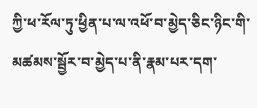ཀྱི་ཕ་རོལ་ཏུ་ཕྱིན་པ་ལ་འཕོ་བ་མྱེད་ཅིང་ཉིང་གི་མཚམས་སྦྱོར་བ་མྱེད་པ་ནི་རྣམ་པར་དག་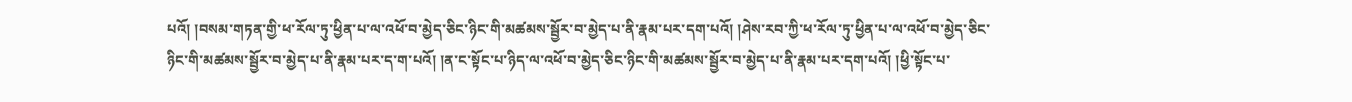པའོ། །བསམ་གཏན་གྱི་ཕ་རོལ་ཏུ་ཕྱིན་པ་ལ་འཕོ་བ་མྱེད་ཅིང་ཉིང་གི་མཚམས་སྦྱོར་བ་མྱེད་པ་ནི་རྣམ་པར་དག་པའོ། །ཤེས་རབ་ཀྱི་ཕ་རོལ་ཏུ་ཕྱིན་པ་ལ་འཕོ་བ་མྱེད་ཅིང་ཉིང་གི་མཚམས་སྦྱོར་བ་མྱེད་པ་ནི་རྣམ་པར་ད་ག་པའོ། །ན་ང་སྟོང་པ་ཉིད་ལ་འཕོ་བ་མྱེད་ཅིང་ཉིང་གི་མཚམས་སྦྱོར་བ་མྱེད་པ་ནི་རྣམ་པར་དག་པའོ། །ཕྱི་སྟོང་པ་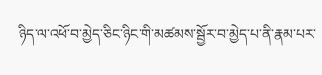ཉིད་ལ་འཕོ་བ་མྱེད་ཅིང་ཉིང་གི་མཚམས་སྦྱོར་བ་མྱེད་པ་ནི་རྣམ་པར་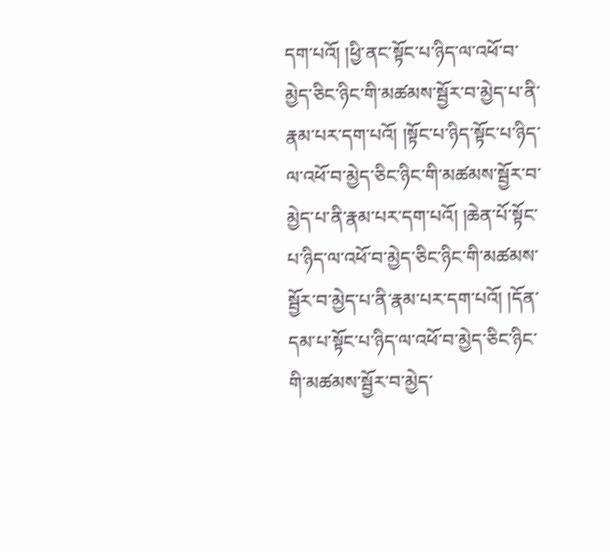དག་པའོ། །ཕྱི་ནང་སྟོང་པ་ཉིད་ལ་འཕོ་བ་མྱེད་ཅིང་ཉིང་གི་མཚམས་སྦྱོར་བ་མྱེད་པ་ནི་རྣམ་པར་དག་པའོ། །སྟོང་པ་ཉིད་སྟོང་པ་ཉིད་ལ་འཕོ་བ་མྱེད་ཅིང་ཉིང་གི་མཚམས་སྦྱོར་བ་མྱེད་པ་ནི་རྣམ་པར་དག་པའོ། །ཆེན་པོ་སྟོང་པ་ཉིད་ལ་འཕོ་བ་མྱེད་ཅིང་ཉིང་གི་མཚམས་སྦྱོར་བ་མྱེད་པ་ནི་རྣམ་པར་དག་པའོ། །དོན་དམ་པ་སྟོང་པ་ཉིད་ལ་འཕོ་བ་མྱེད་ཅིང་ཉིང་གི་མཚམས་སྦྱོར་བ་མྱེད་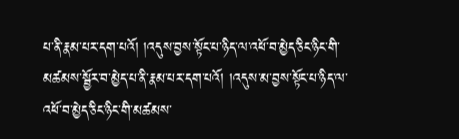པ་ནི་རྣམ་པར་དག་པའོ། །འདུས་བྱས་སྟོང་པ་ཉིད་ལ་འཕོ་བ་མྱེད་ཅིང་ཉིང་གི་མཚམས་སྦྱོར་བ་མྱེད་པ་ནི་རྣམ་པར་དག་པའོ། །འདུས་མ་བྱས་སྟོང་པ་ཉིད་ལ་འཕོ་བ་མྱེད་ཅིང་ཉིང་གི་མཚམས་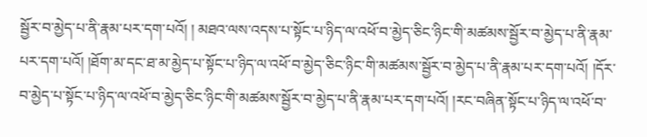སྦྱོར་བ་མྱེད་པ་ནི་རྣམ་པར་དག་པའོ། ། མཐའ་ལས་འདས་པ་སྟོང་པ་ཉིད་ལ་འཕོ་བ་མྱེད་ཅིང་ཉིང་གི་མཚམས་སྦྱོར་བ་མྱེད་པ་ནི་རྣམ་པར་དག་པའོ། །ཐོག་མ་དང་ཐ་མ་མྱེད་པ་སྟོང་པ་ཉིད་ལ་འཕོ་བ་མྱེད་ཅིང་ཉིང་གི་མཚམས་སྦྱོར་བ་མྱེད་པ་ནི་རྣམ་པར་དག་པའོ། །དོར་བ་མྱེད་པ་སྟོང་པ་ཉིད་ལ་འཕོ་བ་མྱེད་ཅིང་ཉིང་གི་མཚམས་སྦྱོར་བ་མྱེད་པ་ནི་རྣམ་པར་དག་པའོ། །རང་བཞིན་སྟོང་པ་ཉིད་ལ་འཕོ་བ་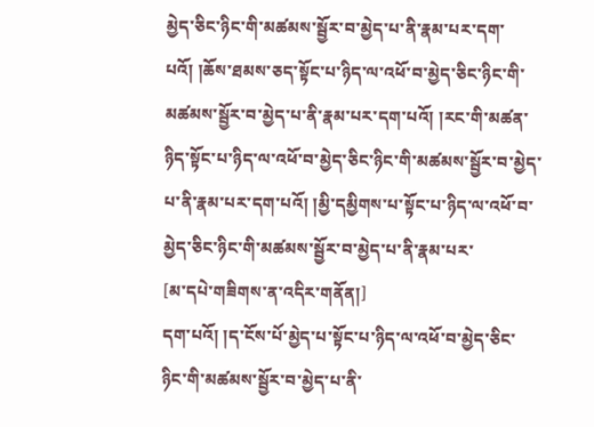མྱེད་ཅིང་ཉིང་གི་མཚམས་སྦྱོར་བ་མྱེད་པ་ནི་རྣམ་པར་དག་པའོ། །ཆོས་ཐམས་ཅད་སྟོང་པ་ཉིད་ལ་འཕོ་བ་མྱེད་ཅིང་ཉིང་གི་མཚམས་སྦྱོར་བ་མྱེད་པ་ནི་རྣམ་པར་དག་པའོ། །རང་གི་མཚན་ཉིད་སྟོང་པ་ཉིད་ལ་འཕོ་བ་མྱེད་ཅིང་ཉིང་གི་མཚམས་སྦྱོར་བ་མྱེད་པ་ནི་རྣམ་པར་དག་པའོ། །མྱི་དམྱིགས་པ་སྟོང་པ་ཉིད་ལ་འཕོ་བ་མྱེད་ཅིང་ཉིང་གི་མཚམས་སྦྱོར་བ་མྱེད་པ་ནི་རྣམ་པར་
[མ་དཔེ་གཟིགས་ན་འདིར་གནོན།]
དག་པའོ། །ད་ངོས་པོ་མྱེད་པ་སྟོང་པ་ཉིད་ལ་འཕོ་བ་མྱེད་ཅིང་ཉིང་གི་མཚམས་སྦྱོར་བ་མྱེད་པ་ནི་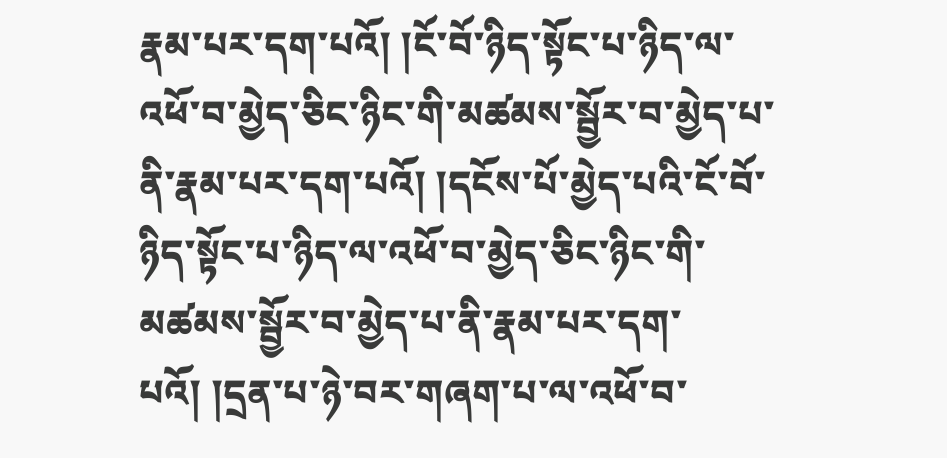རྣམ་པར་དག་པའོ། །ངོ་བོ་ཉིད་སྟོང་པ་ཉིད་ལ་འཕོ་བ་མྱེད་ཅིང་ཉིང་གི་མཚམས་སྦྱོར་བ་མྱེད་པ་ནི་རྣམ་པར་དག་པའོ། །དངོས་པོ་མྱེད་པའི་ངོ་བོ་ཉིད་སྟོང་པ་ཉིད་ལ་འཕོ་བ་མྱེད་ཅིང་ཉིང་གི་མཚམས་སྦྱོར་བ་མྱེད་པ་ནི་རྣམ་པར་དག་པའོ། །དྲན་པ་ཉེ་བར་གཞག་པ་ལ་འཕོ་བ་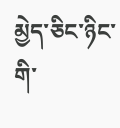མྱེད་ཅིང་ཉིང་གི་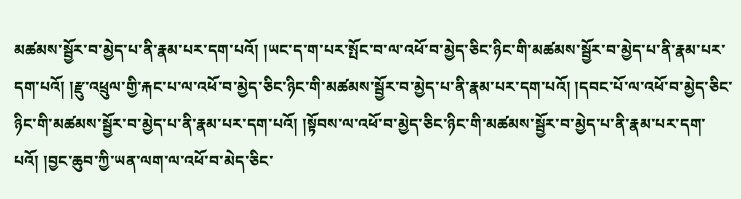མཚམས་སྦྱོར་བ་མྱེད་པ་ནི་རྣམ་པར་དག་པའོ། །ཡང་ད་ག་པར་སྤོང་བ་ལ་འཕོ་བ་མྱེད་ཅིང་ཉིང་གི་མཚམས་སྦྱོར་བ་མྱེད་པ་ནི་རྣམ་པར་དག་པའོ། །རྫུ་འཕྲུལ་གྱི་རྐང་པ་ལ་འཕོ་བ་མྱེད་ཅིང་ཉིང་གི་མཚམས་སྦྱོར་བ་མྱེད་པ་ནི་རྣམ་པར་དག་པའོ། །དབང་པོ་ལ་འཕོ་བ་མྱེད་ཅིང་ཉིང་གི་མཚམས་སྦྱོར་བ་མྱེད་པ་ནི་རྣམ་པར་དག་པའོ། །སྟོབས་ལ་འཕོ་བ་མྱེད་ཅིང་ཉིང་གི་མཚམས་སྦྱོར་བ་མྱེད་པ་ནི་རྣམ་པར་དག་པའོ། །བྱང་ཆུབ་ཀྱི་ཡན་ལག་ལ་འཕོ་བ་མེད་ཅིང་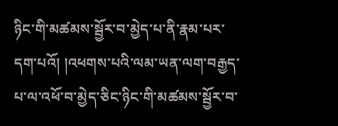ཉིང་གི་མཚམས་སྦྱོར་བ་མྱེད་པ་ནི་རྣམ་པར་དག་པའོ། །འཕགས་པའི་ལམ་ཡན་ལག་བརྒྱད་པ་ལ་འཕོ་བ་མྱེད་ཅིང་ཉིང་གི་མཚམས་སྦྱོར་བ་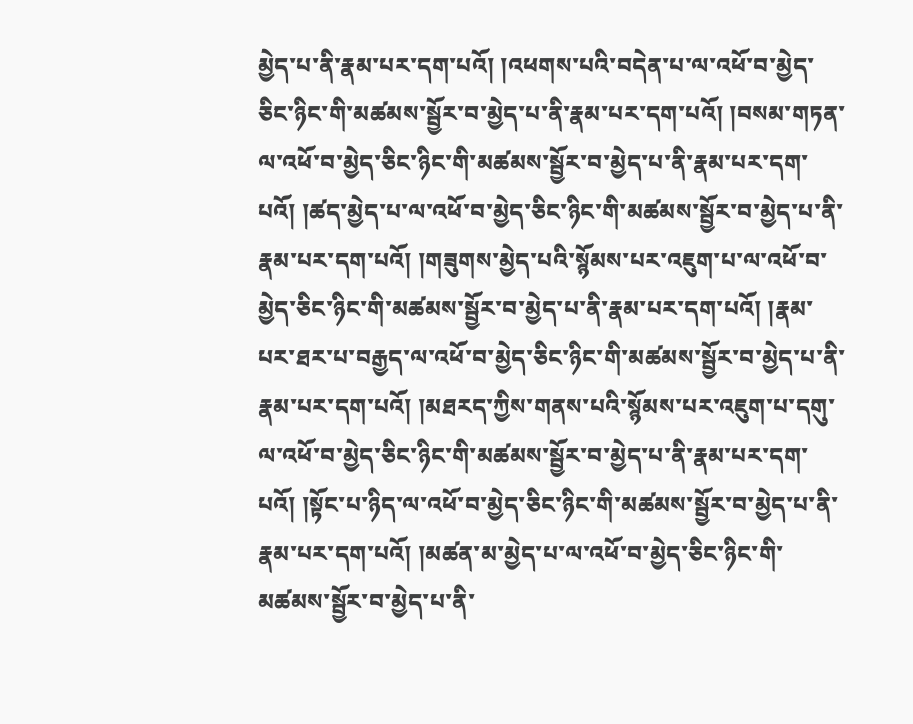མྱེད་པ་ནི་རྣམ་པར་དག་པའོ། །འཕགས་པའི་བདེན་པ་ལ་འཕོ་བ་མྱེད་ཅིང་ཉིང་གི་མཚམས་སྦྱོར་བ་མྱེད་པ་ནི་རྣམ་པར་དག་པའོ། །བསམ་གཏན་ལ་འཕོ་བ་མྱེད་ཅིང་ཉིང་གི་མཚམས་སྦྱོར་བ་མྱེད་པ་ནི་རྣམ་པར་དག་པའོ། །ཚད་མྱེད་པ་ལ་འཕོ་བ་མྱེད་ཅིང་ཉིང་གི་མཚམས་སྦྱོར་བ་མྱེད་པ་ནི་རྣམ་པར་དག་པའོ། །གཟུགས་མྱེད་པའི་སྙོམས་པར་འཇུག་པ་ལ་འཕོ་བ་མྱེད་ཅིང་ཉིང་གི་མཚམས་སྦྱོར་བ་མྱེད་པ་ནི་རྣམ་པར་དག་པའོ། །རྣམ་པར་ཐར་པ་བརྒྱད་ལ་འཕོ་བ་མྱེད་ཅིང་ཉིང་གི་མཚམས་སྦྱོར་བ་མྱེད་པ་ནི་རྣམ་པར་དག་པའོ། །མཐརད་ཀྱིས་གནས་པའི་སྙོམས་པར་འཇུག་པ་དགུ་ལ་འཕོ་བ་མྱེད་ཅིང་ཉིང་གི་མཚམས་སྦྱོར་བ་མྱེད་པ་ནི་རྣམ་པར་དག་པའོ། །སྟོང་པ་ཉིད་ལ་འཕོ་བ་མྱེད་ཅིང་ཉིང་གི་མཚམས་སྦྱོར་བ་མྱེད་པ་ནི་རྣམ་པར་དག་པའོ། །མཚན་མ་མྱེད་པ་ལ་འཕོ་བ་མྱེད་ཅིང་ཉིང་གི་མཚམས་སྦྱོར་བ་མྱེད་པ་ནི་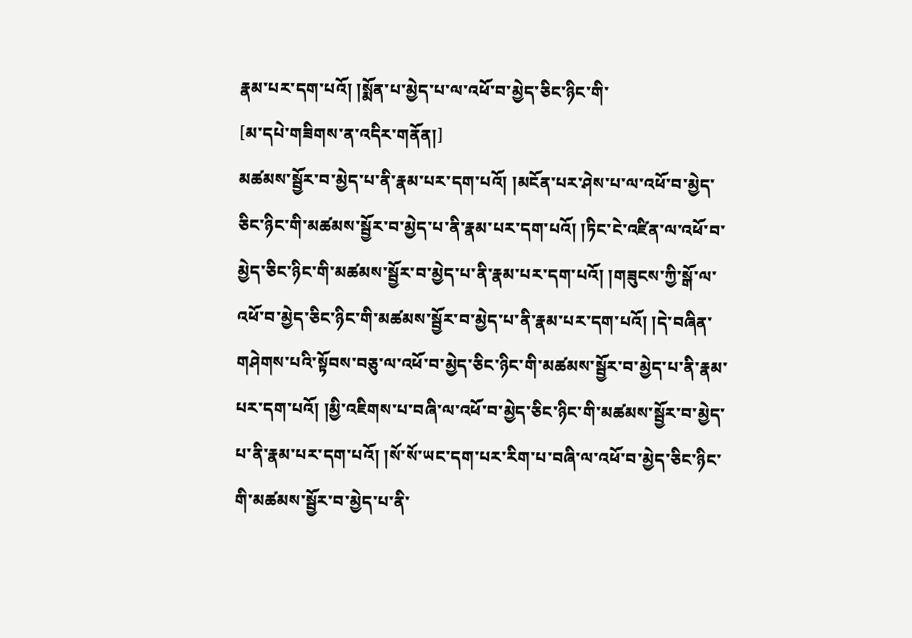རྣམ་པར་དག་པའོ། །སྨོན་པ་མྱེད་པ་ལ་འཕོ་བ་མྱེད་ཅིང་ཉིང་གི་
[མ་དཔེ་གཟིགས་ན་འདིར་གནོན།]
མཚམས་སྦྱོར་བ་མྱེད་པ་ནི་རྣམ་པར་དག་པའོ། །མངོན་པར་ཤེས་པ་ལ་འཕོ་བ་མྱེད་ཅིང་ཉིང་གི་མཚམས་སྦྱོར་བ་མྱེད་པ་ནི་རྣམ་པར་དག་པའོ། །ཏིང་ངེ་འཛིན་ལ་འཕོ་བ་མྱེད་ཅིང་ཉིང་གི་མཚམས་སྦྱོར་བ་མྱེད་པ་ནི་རྣམ་པར་དག་པའོ། །གཟུངས་ཀྱི་སྒོ་ལ་འཕོ་བ་མྱེད་ཅིང་ཉིང་གི་མཚམས་སྦྱོར་བ་མྱེད་པ་ནི་རྣམ་པར་དག་པའོ། །དེ་བཞིན་གཤེགས་པའི་སྟོབས་བཅུ་ལ་འཕོ་བ་མྱེད་ཅིང་ཉིང་གི་མཚམས་སྦྱོར་བ་མྱེད་པ་ནི་རྣམ་པར་དག་པའོ། །མྱི་འཇིགས་པ་བཞི་ལ་འཕོ་བ་མྱེད་ཅིང་ཉིང་གི་མཚམས་སྦྱོར་བ་མྱེད་པ་ནི་རྣམ་པར་དག་པའོ། །སོ་སོ་ཡང་དག་པར་རིག་པ་བཞི་ལ་འཕོ་བ་མྱེད་ཅིང་ཉིང་གི་མཚམས་སྦྱོར་བ་མྱེད་པ་ནི་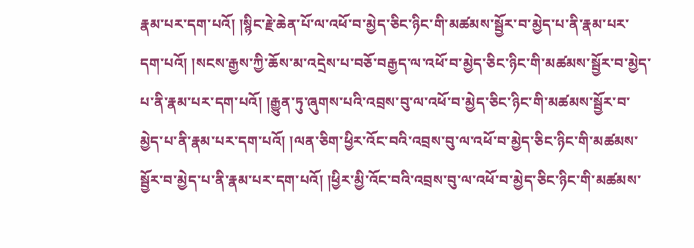རྣམ་པར་དག་པའོ། །སྙིང་རྗེ་ཆེན་པོ་ལ་འཕོ་བ་མྱེད་ཅིང་ཉིང་གི་མཚམས་སྦྱོར་བ་མྱེད་པ་ནི་རྣམ་པར་དག་པའོ། །སངས་རྒྱས་ཀྱི་ཆོས་མ་འདྲེས་པ་བཅོ་བརྒྱད་ལ་འཕོ་བ་མྱེད་ཅིང་ཉིང་གི་མཚམས་སྦྱོར་བ་མྱེད་པ་ནི་རྣམ་པར་དག་པའོ། །རྒྱུན་ཏུ་ཞུགས་པའི་འབྲས་བུ་ལ་འཕོ་བ་མྱེད་ཅིང་ཉིང་གི་མཚམས་སྦྱོར་བ་མྱེད་པ་ནི་རྣམ་པར་དག་པའོ། །ལན་ཅིག་ཕྱིར་འོང་བའི་འབྲས་བུ་ལ་འཕོ་བ་མྱེད་ཅིང་ཉིང་གི་མཚམས་སྦྱོར་བ་མྱེད་པ་ནི་རྣམ་པར་དག་པའོ། །ཕྱིར་མྱི་འོང་བའི་འབྲས་བུ་ལ་འཕོ་བ་མྱེད་ཅིང་ཉིང་གི་མཚམས་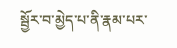སྦྱོར་བ་མྱེད་པ་ནི་རྣམ་པར་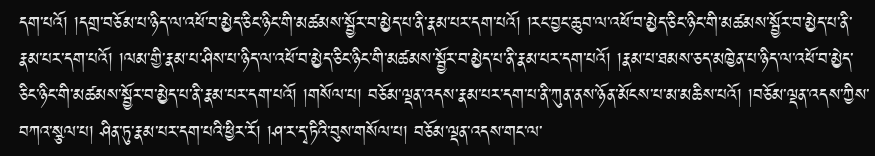དག་པའོ། །དགྲ་བཅོམ་པ་ཉིད་ལ་འཕོ་བ་མྱེད་ཅིང་ཉིང་གི་མཚམས་སྦྱོར་བ་མྱེད་པ་ནི་རྣམ་པར་དག་པའོ། །རང་བྱང་ཆུབ་ལ་འཕོ་བ་མྱེད་ཅིང་ཉིང་གི་མཚམས་སྦྱོར་བ་མྱེད་པ་ནི་རྣམ་པར་དག་པའོ། །ལམ་གྱི་རྣམ་པ་ཤིས་པ་ཉིད་ལ་འཕོ་བ་མྱེད་ཅིང་ཉིང་གི་མཚམས་སྦྱོར་བ་མྱེད་པ་ནི་རྣམ་པར་དག་པའོ། །རྣམ་པ་ཐམས་ཅད་མཁྱེན་པ་ཉིད་ལ་འཕོ་བ་མྱེད་ཅིང་ཉིང་གི་མཚམས་སྦྱོར་བ་མྱེད་པ་ནི་རྣམ་པར་དག་པའོ། །གསོལ་པ། བཅོམ་ལྡན་འདས་རྣམ་པར་དག་པ་ནི་ཀུན་ནས་ཉོན་མོངས་པ་མ་མཆིས་པའོ། །བཅོམ་ལྡན་འདས་ཀྱིས་བཀའ་སྩལ་པ། ཤིན་ཏུ་རྣམ་པར་དག་པའི་ཕྱིར་རོ། །ཤ་ར་དྭ་ཏིའི་བུས་གསོལ་པ། བཅོམ་ལྡན་འདས་གང་ལ་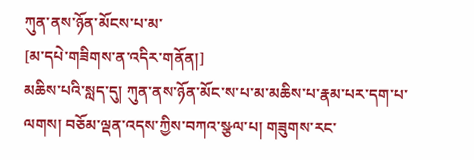ཀུན་ནས་ཉོན་མོངས་པ་མ་
[མ་དཔེ་གཟིགས་ན་འདིར་གནོན།]
མཆིས་པའི་སླད་དུ། ཀུན་ནས་ཉོན་མོང་ས་པ་མ་མཆིས་པ་རྣམ་པར་དག་པ་ལགས། བཅོམ་ལྡན་འདས་ཀྱིས་བཀའ་སྩལ་པ། གཟུགས་རང་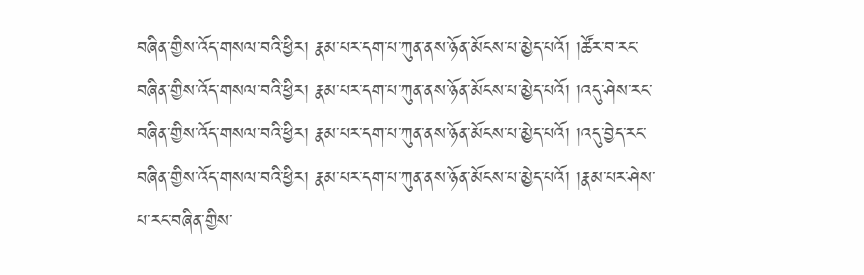བཞིན་གྱིས་འོད་གསལ་བའི་ཕྱིར། རྣམ་པར་དག་པ་ཀུན་ནས་ཉོན་མོངས་པ་མྱེད་པའོ། །ཚོར་བ་རང་བཞིན་གྱིས་འོད་གསལ་བའི་ཕྱིར། རྣམ་པར་དག་པ་ཀུན་ནས་ཉོན་མོངས་པ་མྱེད་པའོ། །འདུ་ཤེས་རང་བཞིན་གྱིས་འོད་གསལ་བའི་ཕྱིར། རྣམ་པར་དག་པ་ཀུན་ནས་ཉོན་མོངས་པ་མྱེད་པའོ། །འདུ་བྱེད་རང་བཞིན་གྱིས་འོད་གསལ་བའི་ཕྱིར། རྣམ་པར་དག་པ་ཀུན་ནས་ཉོན་མོངས་པ་མྱེད་པའོ། །རྣམ་པར་ཤེས་པ་རང་བཞིན་གྱིས་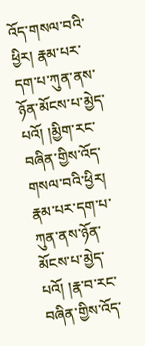འོད་གསལ་བའི་ཕྱིར། རྣམ་པར་དག་པ་ཀུན་ནས་ཉོན་མོངས་པ་མྱེད་པའོ། །མྱིག་རང་བཞིན་གྱིས་འོད་གསལ་བའི་ཕྱིར། རྣམ་པར་དག་པ་ཀུན་ནས་ཉོན་མོངས་པ་མྱེད་པའོ། །རྣ་བ་རང་བཞིན་གྱིས་འོད་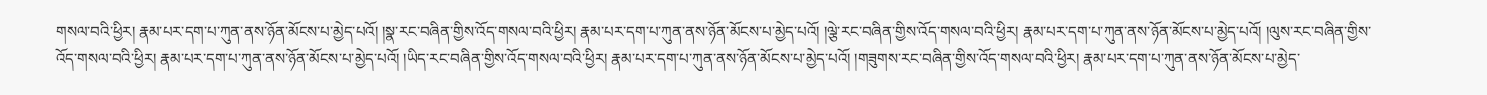གསལ་བའི་ཕྱིར། རྣམ་པར་དག་པ་ཀུན་ནས་ཉོན་མོངས་པ་མྱེད་པའོ། །སྣ་རང་བཞིན་གྱིས་འོད་གསལ་བའི་ཕྱིར། རྣམ་པར་དག་པ་ཀུན་ནས་ཉོན་མོངས་པ་མྱེད་པའོ། །ལྕེ་རང་བཞིན་གྱིས་འོད་གསལ་བའི་ཕྱིར། རྣམ་པར་དག་པ་ཀུན་ནས་ཉོན་མོངས་པ་མྱེད་པའོ། །ལུས་རང་བཞིན་གྱིས་འོད་གསལ་བའི་ཕྱིར། རྣམ་པར་དག་པ་ཀུན་ནས་ཉོན་མོངས་པ་མྱེད་པའོ། །ཡིད་རང་བཞིན་གྱིས་འོད་གསལ་བའི་ཕྱིར། རྣམ་པར་དག་པ་ཀུན་ནས་ཉོན་མོངས་པ་མྱེད་པའོ། །གཟུགས་རང་བཞིན་གྱིས་འོད་གསལ་བའི་ཕྱིར། རྣམ་པར་དག་པ་ཀུན་ནས་ཉོན་མོངས་པ་མྱེད་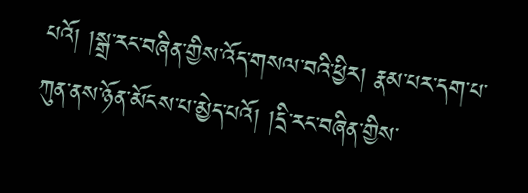པའོ། །སྒྲ་རང་བཞིན་གྱིས་འོད་གསལ་བའི་ཕྱིར། རྣམ་པར་དག་པ་ཀུན་ནས་ཉོན་མོངས་པ་མྱེད་པའོ། །དྲི་རང་བཞིན་གྱིས་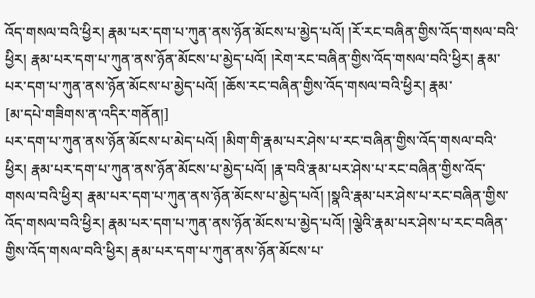འོད་གསལ་བའི་ཕྱིར། རྣམ་པར་དག་པ་ཀུན་ནས་ཉོན་མོངས་པ་མྱེད་པའོ། །རོ་རང་བཞིན་གྱིས་འོད་གསལ་བའི་ཕྱིར། རྣམ་པར་དག་པ་ཀུན་ནས་ཉོན་མོངས་པ་མྱེད་པའོ། །རེག་རང་བཞིན་གྱིས་འོད་གསལ་བའི་ཕྱིར། རྣམ་པར་དག་པ་ཀུན་ནས་ཉོན་མོངས་པ་མྱེད་པའོ། །ཆོས་རང་བཞིན་གྱིས་འོད་གསལ་བའི་ཕྱིར། རྣམ་
[མ་དཔེ་གཟིགས་ན་འདིར་གནོན།]
པར་དག་པ་ཀུན་ནས་ཉོན་མོངས་པ་མེད་པའོ། །མིག་གི་རྣམ་པར་ཤེས་པ་རང་བཞིན་གྱིས་འོད་གསལ་བའི་ཕྱིར། རྣམ་པར་དག་པ་ཀུན་ནས་ཉོན་མོངས་པ་མྱེད་པའོ། །རྣ་བའི་རྣམ་པར་ཤེས་པ་རང་བཞིན་གྱིས་འོད་གསལ་བའི་ཕྱིར། རྣམ་པར་དག་པ་ཀུན་ནས་ཉོན་མོངས་པ་མྱེད་པའོ། །སྣའི་རྣམ་པར་ཤེས་པ་རང་བཞིན་གྱིས་འོད་གསལ་བའི་ཕྱིར། རྣམ་པར་དག་པ་ཀུན་ནས་ཉོན་མོངས་པ་མྱེད་པའོ། །ལྕེའི་རྣམ་པར་ཤེས་པ་རང་བཞིན་གྱིས་འོད་གསལ་བའི་ཕྱིར། རྣམ་པར་དག་པ་ཀུན་ནས་ཉོན་མོངས་པ་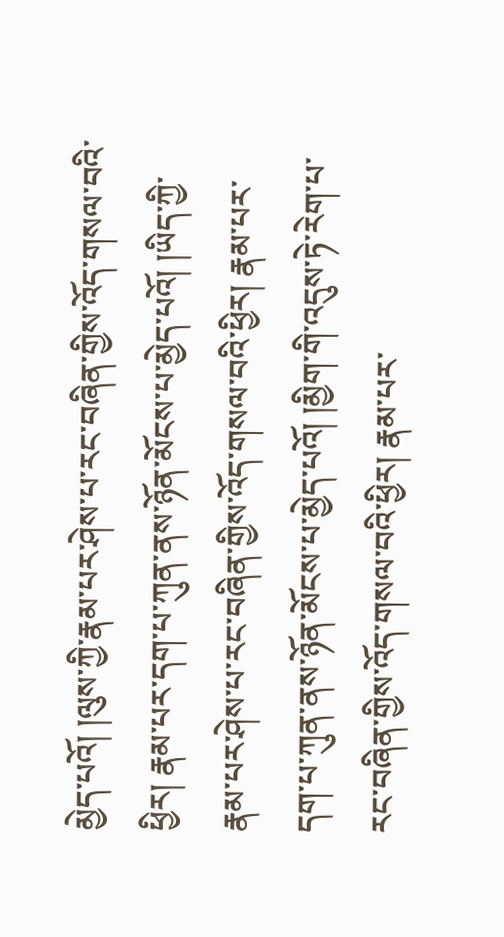མྱེད་པའོ། །ལུས་ཀྱི་རྣམ་པར་ཤེས་པ་རང་བཞིན་གྱིས་འོད་གསལ་བའི་ཕྱིར། རྣམ་པར་དག་པ་ཀུན་ནས་ཉོན་མོངས་པ་མྱེད་པའོ། །ཡིད་ཀྱི་རྣམ་པར་ཤེས་པ་རང་བཞིན་གྱིས་འོད་གསལ་བའི་ཕྱིར། རྣམ་པར་དག་པ་ཀུན་ནས་ཉོན་མོངས་པ་མྱེད་པའོ། །མྱིག་གི་འདུས་ཏེ་རེག་པ་རང་བཞིན་གྱིས་འོད་གསལ་བའི་ཕྱིར། རྣམ་པར་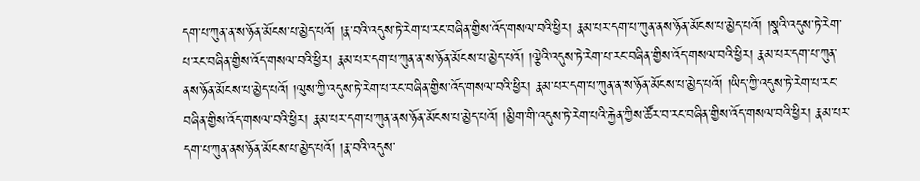དག་པ་ཀུན་ན་ས་ཉོན་མོངས་པ་མྱེད་པའོ། །རྣ་བའི་འདུས་ཏེ་རེག་པ་རང་བཞིན་གྱིས་འོད་གསལ་བའི་ཕྱིར། རྣམ་པར་དག་པ་ཀུན་ནས་ཉོན་མོངས་པ་མྱེད་པའོ། །སྣའི་འདུས་ཏེ་རེག་པ་རང་བཞིན་གྱིས་འོད་གསལ་བའི་ཕྱིར། རྣམ་པར་དག་པ་ཀུན་ན་ས་ཉོན་མོངས་པ་མྱེད་པའོ། །ལྕེའི་འདུས་ཏེ་རེག་པ་རང་བཞིན་གྱིས་འོད་གསལ་བའི་ཕྱིར། རྣམ་པར་དག་པ་ཀུན་ནས་ཉོན་མོངས་པ་མྱེད་པའོ། །ལུས་ཀྱི་འདུས་ཏེ་རེག་པ་རང་བཞིན་གྱིས་འོད་གསལ་བའི་ཕྱིར། རྣམ་པར་དག་པ་ཀུན་ན་ས་ཉོན་མོངས་པ་མྱེད་པའོ། །ཡིད་ཀྱི་འདུས་ཏེ་རེག་པ་རང་བཞིན་གྱིས་འོད་གསལ་བའི་ཕྱིར། རྣམ་པར་དག་པ་ཀུན་ནས་ཉོན་མོངས་པ་མྱེད་པའོ། །མྱིག་གི་འདུས་ཏེ་རེག་པའི་རྐྱེན་ཀྱིས་ཚོར་བ་རང་བཞིན་གྱིས་འོད་གསལ་བའི་ཕྱིར། རྣམ་པར་དག་པ་ཀུན་ནས་ཉོན་མོངས་པ་མྱེད་པའོ། །རྣ་བའི་འདུས་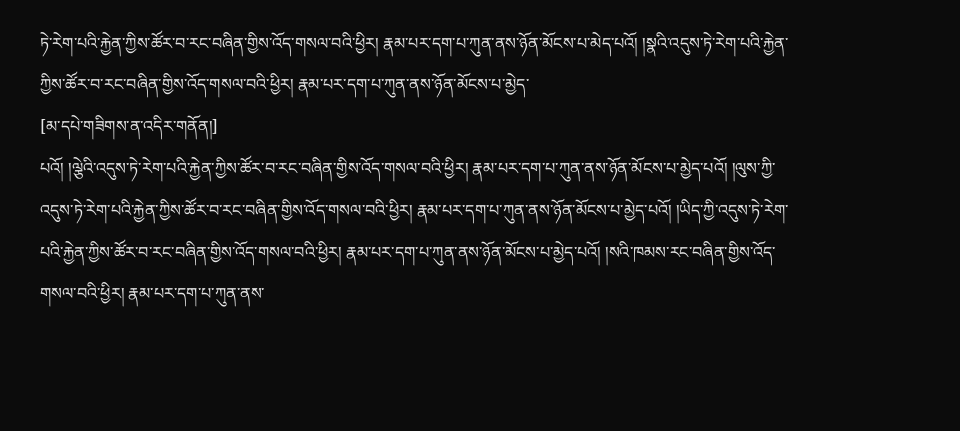ཏེ་རེག་པའི་རྐྱེན་ཀྱིས་ཚོར་བ་རང་བཞིན་གྱིས་འོད་གསལ་བའི་ཕྱིར། རྣམ་པར་དག་པ་ཀུན་ནས་ཉོན་མོངས་པ་མེད་པའོ། །སྣའི་འདུས་ཏེ་རེག་པའི་རྐྱེན་ཀྱིས་ཚོར་བ་རང་བཞིན་གྱིས་འོད་གསལ་བའི་ཕྱིར། རྣམ་པར་དག་པ་ཀུན་ནས་ཉོན་མོངས་པ་མྱེད་
[མ་དཔེ་གཟིགས་ན་འདིར་གནོན།]
པའོ། །ལྕེའི་འདུས་ཏེ་རེག་པའི་རྐྱེན་ཀྱིས་ཚོར་བ་རང་བཞིན་གྱིས་འོད་གསལ་བའི་ཕྱིར། རྣམ་པར་དག་པ་ཀུན་ནས་ཉོན་མོངས་པ་མྱེད་པའོ། །ལུས་ཀྱི་འདུས་ཏེ་རེག་པའི་རྐྱེན་ཀྱིས་ཚོར་བ་རང་བཞིན་གྱིས་འོད་གསལ་བའི་ཕྱིར། རྣམ་པར་དག་པ་ཀུན་ནས་ཉོན་མོངས་པ་མྱེད་པའོ། །ཡིད་ཀྱི་འདུས་ཏེ་རེག་པའི་རྐྱེན་ཀྱིས་ཚོར་བ་རང་བཞིན་གྱིས་འོད་གསལ་བའི་ཕྱིར། རྣམ་པར་དག་པ་ཀུན་ནས་ཉོན་མོངས་པ་མྱེད་པའོ། །སའི་ཁམས་རང་བཞིན་གྱིས་འོད་གསལ་བའི་ཕྱིར། རྣམ་པར་དག་པ་ཀུན་ནས་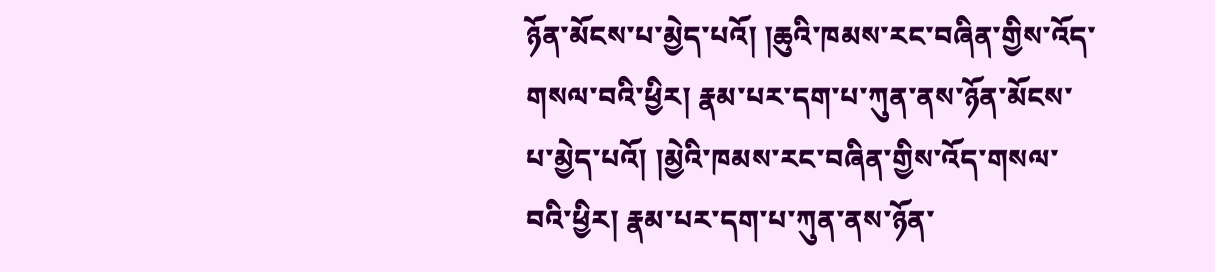ཉོན་མོངས་པ་མྱེད་པའོ། །ཆུའི་ཁམས་རང་བཞིན་གྱིས་འོད་གསལ་བའི་ཕྱིར། རྣམ་པར་དག་པ་ཀུན་ནས་ཉོན་མོངས་པ་མྱེད་པའོ། །མྱེའི་ཁམས་རང་བཞིན་གྱིས་འོད་གསལ་བའི་ཕྱིར། རྣམ་པར་དག་པ་ཀུན་ནས་ཉོན་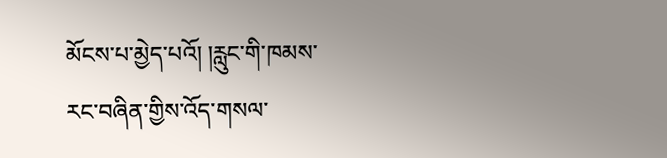མོངས་པ་མྱེད་པའོ། །རླུང་གི་ཁམས་རང་བཞིན་གྱིས་འོད་གསལ་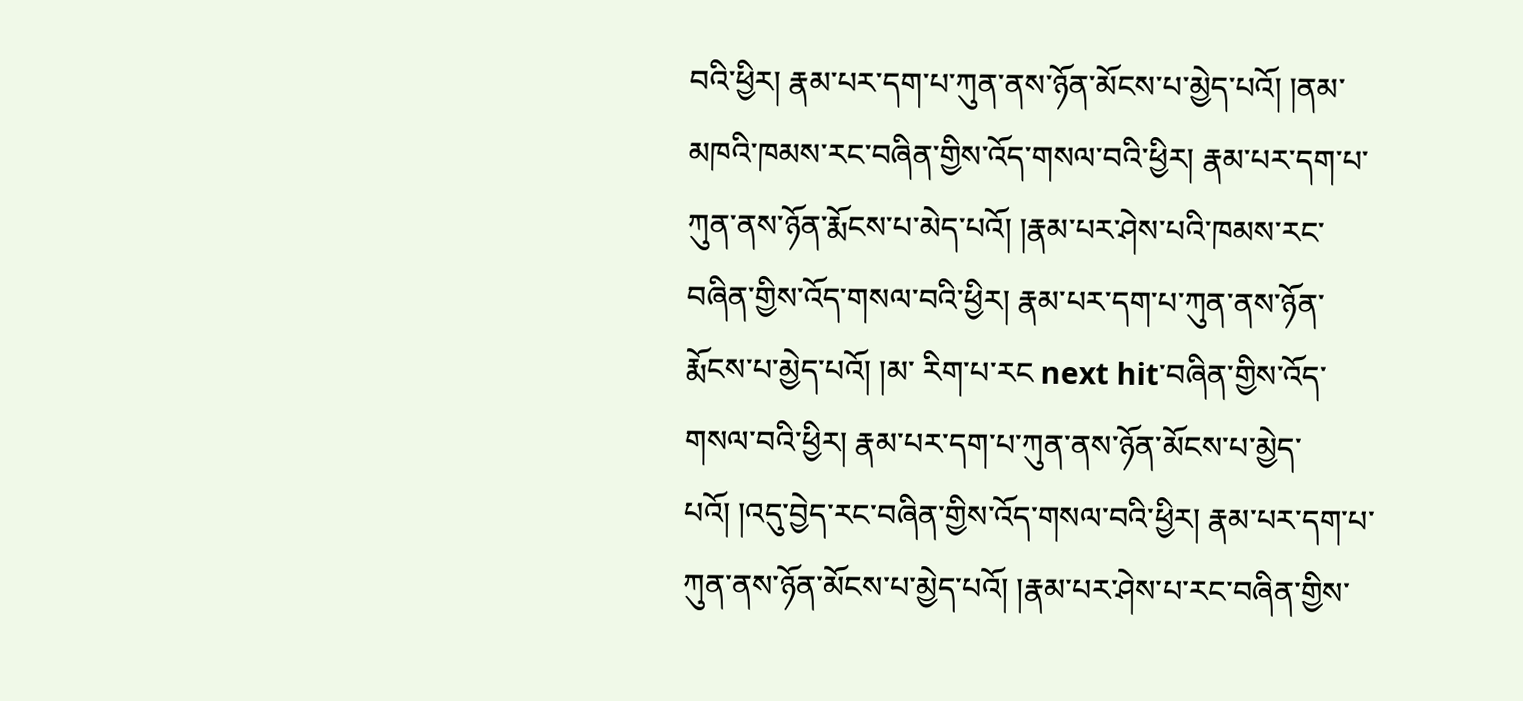བའི་ཕྱིར། རྣམ་པར་དག་པ་ཀུན་ནས་ཉོན་མོངས་པ་མྱེད་པའོ། །ནམ་མཁའི་ཁམས་རང་བཞིན་གྱིས་འོད་གསལ་བའི་ཕྱིར། རྣམ་པར་དག་པ་ཀུན་ནས་ཉོན་རྨོངས་པ་མེད་པའོ། །རྣམ་པར་ཤེས་པའི་ཁམས་རང་བཞིན་གྱིས་འོད་གསལ་བའི་ཕྱིར། རྣམ་པར་དག་པ་ཀུན་ནས་ཉོན་རྨོངས་པ་མྱེད་པའོ། །མ་ རིག་པ་རང next hit་བཞིན་གྱིས་འོད་གསལ་བའི་ཕྱིར། རྣམ་པར་དག་པ་ཀུན་ནས་ཉོན་མོངས་པ་མྱེད་པའོ། །འདུ་བྱེད་རང་བཞིན་གྱིས་འོད་གསལ་བའི་ཕྱིར། རྣམ་པར་དག་པ་ཀུན་ནས་ཉོན་མོངས་པ་མྱེད་པའོ། །རྣམ་པར་ཤེས་པ་རང་བཞིན་གྱིས་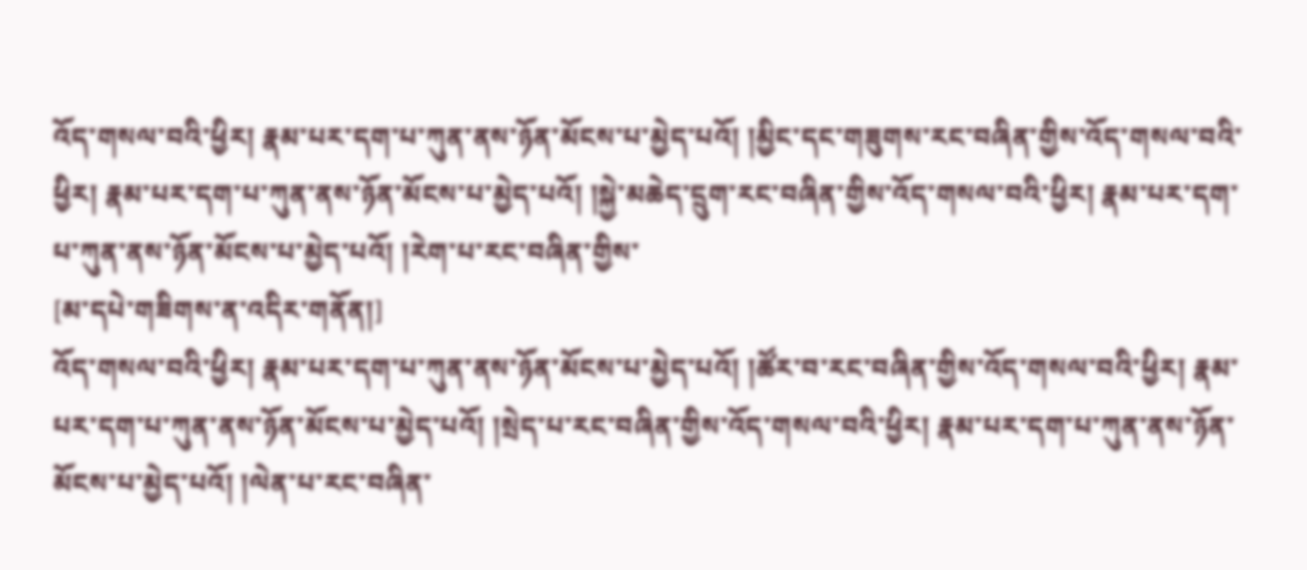འོད་གསལ་བའི་ཕྱིར། རྣམ་པར་དག་པ་ཀུན་ནས་ཉོན་མོངས་པ་མྱེད་པའོ། །མྱིང་དང་གཟུགས་རང་བཞིན་གྱིས་འོད་གསལ་བའི་ཕྱིར། རྣམ་པར་དག་པ་ཀུན་ནས་ཉོན་མོངས་པ་མྱེད་པའོ། །སྐྱེ་མཆེད་དྲུག་རང་བཞིན་གྱིས་འོད་གསལ་བའི་ཕྱིར། རྣམ་པར་དག་པ་ཀུན་ནས་ཉོན་མོངས་པ་མྱེད་པའོ། །རེག་པ་རང་བཞིན་གྱིས་
[མ་དཔེ་གཟིགས་ན་འདིར་གནོན།]
འོད་གསལ་བའི་ཕྱིར། རྣམ་པར་དག་པ་ཀུན་ནས་ཉོན་མོངས་པ་མྱེད་པའོ། །ཚོར་བ་རང་བཞིན་གྱིས་འོད་གསལ་བའི་ཕྱིར། རྣམ་པར་དག་པ་ཀུན་ནས་ཉོན་མོངས་པ་མྱེད་པའོ། །སྲེད་པ་རང་བཞིན་གྱིས་འོད་གསལ་བའི་ཕྱིར། རྣམ་པར་དག་པ་ཀུན་ནས་ཉོན་མོངས་པ་མྱེད་པའོ། །ལེན་པ་རང་བཞིན་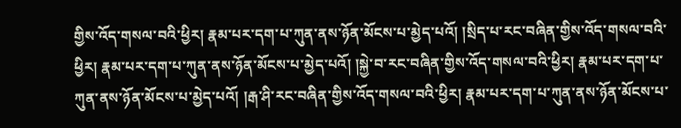གྱིས་འོད་གསལ་བའི་ཕྱིར། རྣམ་པར་དག་པ་ཀུན་ནས་ཉོན་མོངས་པ་མྱེད་པའོ། །སྲིད་པ་རང་བཞིན་གྱིས་འོད་གསལ་བའི་ཕྱིར། རྣམ་པར་དག་པ་ཀུན་ནས་ཉོན་མོངས་པ་མྱེད་པའོ། །སྐྱེ་བ་རང་བཞིན་གྱིས་འོད་གསལ་བའི་ཕྱིར། རྣམ་པར་དག་པ་ཀུན་ནས་ཉོན་མོངས་པ་མྱེད་པའོ། །རྒ་ཤི་རང་བཞིན་གྱིས་འོད་གསལ་བའི་ཕྱིར། རྣམ་པར་དག་པ་ཀུན་ནས་ཉོན་མོངས་པ་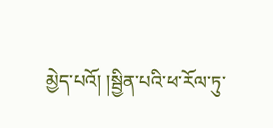མྱེད་པའོ། །སྦྱིན་པའི་ཕ་རོལ་ཏུ་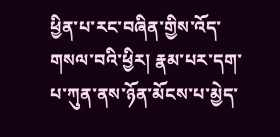ཕྱིན་པ་རང་བཞིན་གྱིས་འོད་གསལ་བའི་ཕྱིར། རྣམ་པར་དག་པ་ཀུན་ནས་ཉོན་མོངས་པ་མྱེད་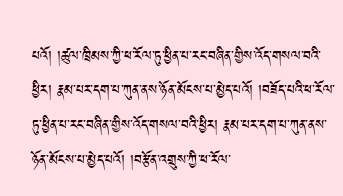པའོ། །ཚུལ་ཁྲིམས་ཀྱི་ཕ་རོལ་ཏུ་ཕྱིན་པ་རང་བཞིན་གྱིས་འོད་གསལ་བའི་ཕྱིར། རྣམ་པར་དག་པ་ཀུན་ནས་ཉོན་མོངས་པ་མྱེད་པའོ། །བཟོད་པའི་ཕ་རོལ་ཏུ་ཕྱིན་པ་རང་བཞིན་གྱིས་འོད་གསལ་བའི་ཕྱིར། རྣམ་པར་དག་པ་ཀུན་ནས་ཉོན་མོངས་པ་མྱེད་པའོ། །བརྩོན་འགྲུས་ཀྱི་ཕ་རོལ་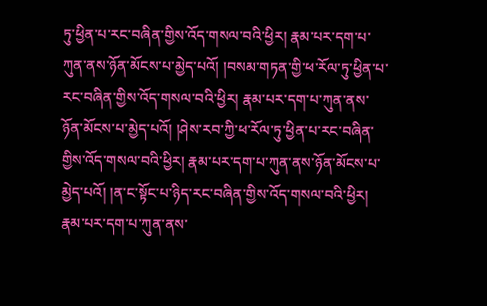ཏུ་ཕྱིན་པ་རང་བཞིན་གྱིས་འོད་གསལ་བའི་ཕྱིར། རྣམ་པར་དག་པ་ཀུན་ནས་ཉོན་མོངས་པ་མྱེད་པའོ། །བསམ་གཏན་གྱི་ཕ་རོལ་ཏུ་ཕྱིན་པ་རང་བཞིན་གྱིས་འོད་གསལ་བའི་ཕྱིར། རྣམ་པར་དག་པ་ཀུན་ནས་ཉོན་མོངས་པ་མྱེད་པའོ། །ཤེས་རབ་ཀྱི་ཕ་རོལ་ཏུ་ཕྱིན་པ་རང་བཞིན་གྱིས་འོད་གསལ་བའི་ཕྱིར། རྣམ་པར་དག་པ་ཀུན་ནས་ཉོན་མོངས་པ་མྱེད་པའོ། །ན་ང་སྟོང་པ་ཉིད་རང་བཞིན་གྱིས་འོད་གསལ་བའི་ཕྱིར། རྣམ་པར་དག་པ་ཀུན་ནས་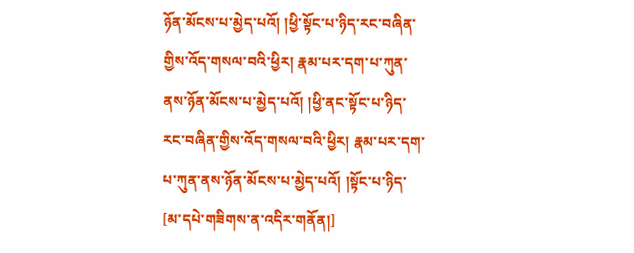ཉོན་མོངས་པ་མྱེད་པའོ། །ཕྱི་སྟོང་པ་ཉིད་རང་བཞིན་གྱིས་འོད་གསལ་བའི་ཕྱིར། རྣམ་པར་དག་པ་ཀུན་ནས་ཉོན་མོངས་པ་མྱེད་པའོ། །ཕྱི་ནང་སྟོང་པ་ཉིད་རང་བཞིན་གྱིས་འོད་གསལ་བའི་ཕྱིར། རྣམ་པར་དག་པ་ཀུན་ནས་ཉོན་མོངས་པ་མྱེད་པའོ། །སྟོང་པ་ཉིད་
[མ་དཔེ་གཟིགས་ན་འདིར་གནོན།]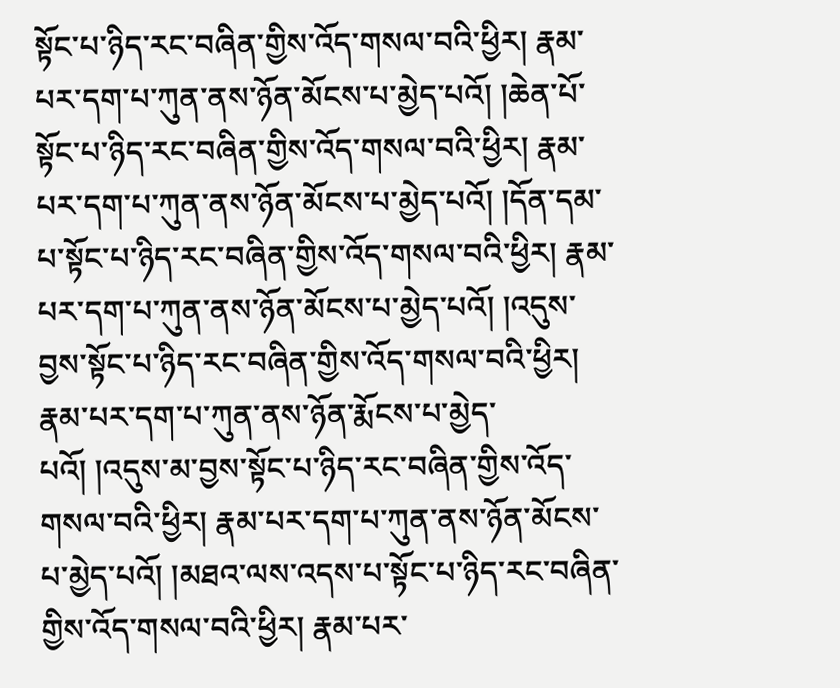སྟོང་པ་ཉིད་རང་བཞིན་གྱིས་འོད་གསལ་བའི་ཕྱིར། རྣམ་པར་དག་པ་ཀུན་ནས་ཉོན་མོངས་པ་མྱེད་པའོ། །ཆེན་པོ་སྟོང་པ་ཉིད་རང་བཞིན་གྱིས་འོད་གསལ་བའི་ཕྱིར། རྣམ་པར་དག་པ་ཀུན་ནས་ཉོན་མོངས་པ་མྱེད་པའོ། །དོན་དམ་པ་སྟོང་པ་ཉིད་རང་བཞིན་གྱིས་འོད་གསལ་བའི་ཕྱིར། རྣམ་པར་དག་པ་ཀུན་ནས་ཉོན་མོངས་པ་མྱེད་པའོ། །འདུས་བྱས་སྟོང་པ་ཉིད་རང་བཞིན་གྱིས་འོད་གསལ་བའི་ཕྱིར། རྣམ་པར་དག་པ་ཀུན་ནས་ཉོན་རྨོངས་པ་མྱེད་པའོ། །འདུས་མ་བྱས་སྟོང་པ་ཉིད་རང་བཞིན་གྱིས་འོད་གསལ་བའི་ཕྱིར། རྣམ་པར་དག་པ་ཀུན་ནས་ཉོན་མོངས་པ་མྱེད་པའོ། །མཐའ་ལས་འདས་པ་སྟོང་པ་ཉིད་རང་བཞིན་གྱིས་འོད་གསལ་བའི་ཕྱིར། རྣམ་པར་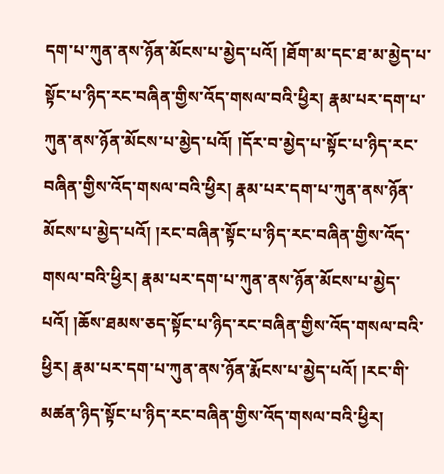དག་པ་ཀུན་ནས་ཉོན་མོངས་པ་མྱེད་པའོ། །ཐོག་མ་དང་ཐ་མ་མྱེད་པ་སྟོང་པ་ཉིད་རང་བཞིན་གྱིས་འོད་གསལ་བའི་ཕྱིར། རྣམ་པར་དག་པ་ཀུན་ནས་ཉོན་མོངས་པ་མྱེད་པའོ། །དོར་བ་མྱེད་པ་སྟོང་པ་ཉིད་རང་བཞིན་གྱིས་འོད་གསལ་བའི་ཕྱིར། རྣམ་པར་དག་པ་ཀུན་ནས་ཉོན་མོངས་པ་མྱེད་པའོ། །རང་བཞིན་སྟོང་པ་ཉིད་རང་བཞིན་གྱིས་འོད་གསལ་བའི་ཕྱིར། རྣམ་པར་དག་པ་ཀུན་ནས་ཉོན་མོངས་པ་མྱེད་པའོ། །ཆོས་ཐམས་ཅད་སྟོང་པ་ཉིད་རང་བཞིན་གྱིས་འོད་གསལ་བའི་ཕྱིར། རྣམ་པར་དག་པ་ཀུན་ནས་ཉོན་རྨོངས་པ་མྱེད་པའོ། །རང་གི་མཚན་ཉིད་སྟོང་པ་ཉིད་རང་བཞིན་གྱིས་འོད་གསལ་བའི་ཕྱིར།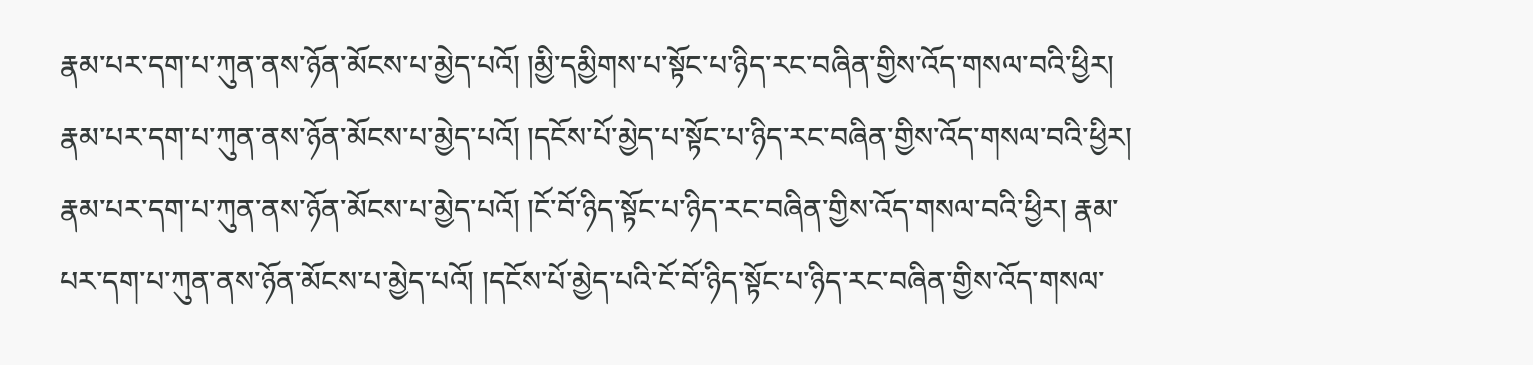རྣམ་པར་དག་པ་ཀུན་ནས་ཉོན་མོངས་པ་མྱེད་པའོ། །མྱི་དམྱིགས་པ་སྟོང་པ་ཉིད་རང་བཞིན་གྱིས་འོད་གསལ་བའི་ཕྱིར། རྣམ་པར་དག་པ་ཀུན་ནས་ཉོན་མོངས་པ་མྱེད་པའོ། །དངོས་པོ་མྱེད་པ་སྟོང་པ་ཉིད་རང་བཞིན་གྱིས་འོད་གསལ་བའི་ཕྱིར། རྣམ་པར་དག་པ་ཀུན་ནས་ཉོན་མོངས་པ་མྱེད་པའོ། །ངོ་བོ་ཉིད་སྟོང་པ་ཉིད་རང་བཞིན་གྱིས་འོད་གསལ་བའི་ཕྱིར། རྣམ་པར་དག་པ་ཀུན་ནས་ཉོན་མོངས་པ་མྱེད་པའོ། །དངོས་པོ་མྱེད་པའི་ངོ་བོ་ཉིད་སྟོང་པ་ཉིད་རང་བཞིན་གྱིས་འོད་གསལ་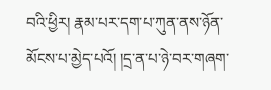བའི་ཕྱིར། རྣམ་པར་དག་པ་ཀུན་ནས་ཉོན་མོངས་པ་མྱེད་པའོ། །དྲ་ན་པ་ཉེ་བར་གཞག་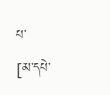པ་
[མ་དཔེ་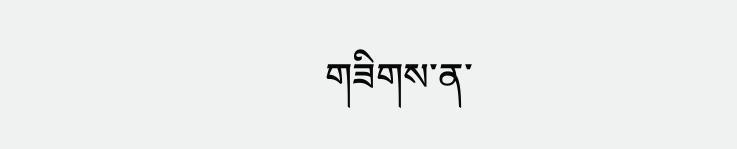གཟིགས་ན་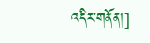འདིར་གནོན།]